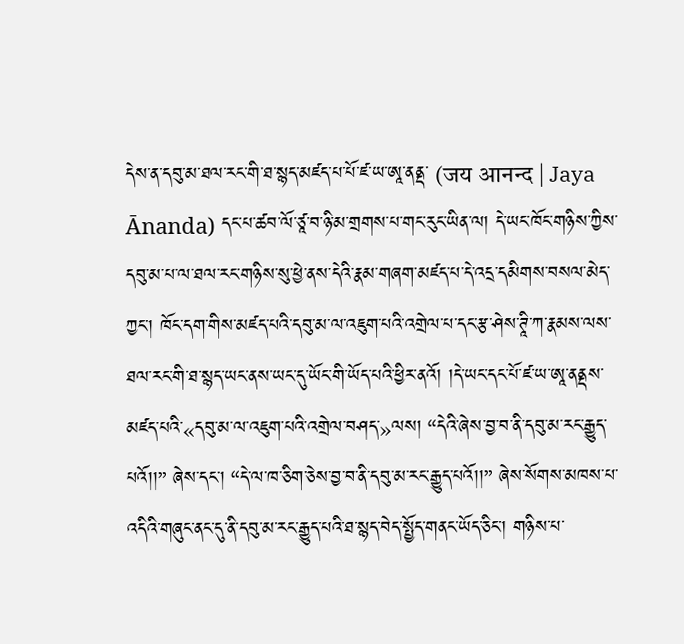དེས་ན་དབུ་མ་ཐལ་རང་གི་ཐ་སྙད་མཛད་པ་པོ་ཛ་ཡ་ཨཱ་ནནྡ་ (जय आनन्द | Jaya Ānanda) དང་པ་ཚབ་ལོ་ཙཱ་བ་ཉི་མ་གྲགས་པ་གང་རུང་ཡིན་ལ། དེ་ཡང་ཁོང་གཉིས་ཀྱིས་དབུ་མ་པ་ལ་ཐལ་རང་གཉིས་སུ་ཕྱེ་ནས་དེའི་རྣམ་གཞག་མཛད་པ་དེ་འདྲ་དམིགས་བསལ་མེད་ཀྱང་། ཁོང་དག་གིས་མཛད་པའི་དབུ་མ་ལ་འཇུག་པའི་འགྲེལ་པ་དང་རྩ་ཤེས་ཊཱི་ཀ་རྣམས་ལས་ཐལ་རང་གི་ཐ་སྙད་ཡང་ནས་ཡང་དུ་ཡོང་གི་ཡོད་པའི་ཕྱིར་ནའོ། །དེ་ཡང་དང་པོ་ཛ་ཡ་ཨཱ་ནནྡས་མཛད་པའི་«དབུ་མ་ལ་འཇུག་པའི་འགྲེལ་བཤད་»ལས། “དེའི་ཞེས་བྱ་བ་ནི་དབུ་མ་རང་རྒྱུད་པའོ།།” ཞེས་དང་། “དེ་ལ་ཁ་ཅིག་ཅེས་བྱ་བ་ནི་དབུ་མ་རང་རྒྱུད་པའོ།།” ཞེས་སོགས་མཁས་པ་འདིའི་གཞུང་ནང་དུ་ནི་དབུ་མ་རང་རྒྱུད་པའི་ཐ་སྙད་བེད་སྤྱོད་གནང་ཡོད་ཅིང་། གཉིས་པ་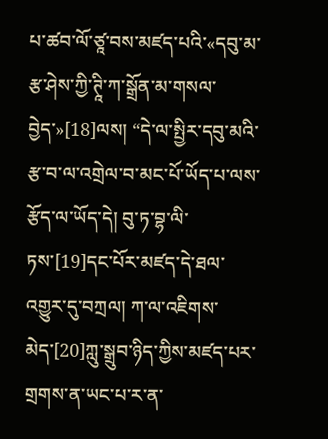པ་ཚབ་ལོ་ཙཱ་བས་མཛད་པའི་«དབུ་མ་རྩ་ཤེས་ཀྱི་ཊཱི་ཀ་སྒྲོན་མ་གསལ་བྱེད་»[18]ལས། “དེ་ལ་སྤྱིར་དབུ་མའི་རྩ་བ་ལ་འགྲེལ་བ་མང་པོ་ཡོད་པ་ལས་རྩོད་ལ་ཡོད་དེ། བུ་ཏ་བྷ་ལི་ཏས་[19]དང་པོར་མཛད་དེ་ཐལ་འགྱུར་དུ་བཀྲལ། ཀ་ལ་འཇིགས་མེད་[20]ཀླུ་སྒྲུབ་ཉིད་ཀྱིས་མཛད་པར་གྲགས་ན་ཡང་པ་ར་ན་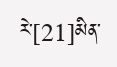རེ་[21]མིན་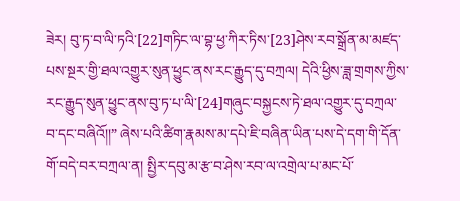ཟེར། བུ་ཏ་བ་ལི་ཏའི་[22]གཏིང་ལ་བྷ་ཕྱ་ཀིར་ཏིས་[23]ཤེས་རབ་སྒྲོན་མ་མཛད་པས་སྔར་གྱི་ཐལ་འགྱུར་སུན་ཕྱུང་ནས་རང་རྒྱུད་དུ་བཀྲལ། དེའི་ཕྱིས་ཟླ་གྲགས་ཀྱིས་རང་རྒྱུད་སུན་ཕྱུང་ནས་བུ་ཏ་པ་ལི་[24]གཞུང་བསྐྱངས་ཏེ་ཐལ་འགྱུར་དུ་བཀྲལ་བ་དང་བཞིའོ།།” ཞེས་པའི་ཚིག་རྣམས་མ་དཔེ་ཇི་བཞིན་ཡིན་པས་དེ་དག་གི་དོན་གོ་བདེ་བར་བཀྲལ་ན། སྤྱིར་དབུ་མ་རྩ་བ་ཤེས་རབ་ལ་འགྲེལ་པ་མང་པོ་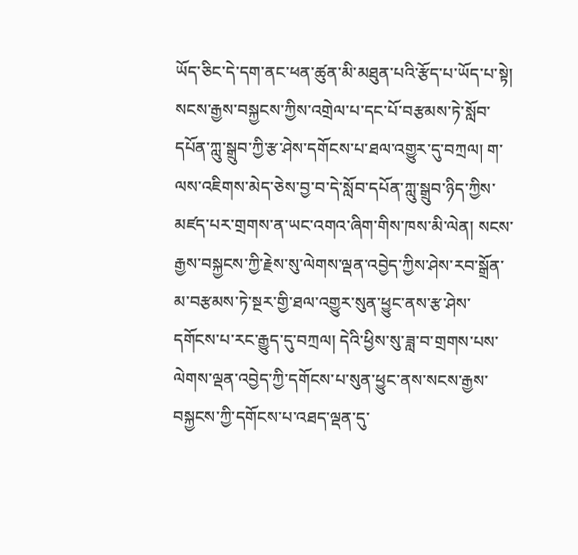ཡོད་ཅིང་དེ་དག་ནང་ཕན་ཚུན་མི་མཐུན་པའི་རྩོད་པ་ཡོད་པ་སྟེ། སངས་རྒྱས་བསྐྱངས་ཀྱིས་འགྲེལ་པ་དང་པོ་བརྩམས་ཏེ་སློབ་དཔོན་ཀླུ་སྒྲུབ་ཀྱི་རྩ་ཤེས་དགོངས་པ་ཐལ་འགྱུར་དུ་བཀྲལ། ག་ལས་འཇིགས་མེད་ཅེས་བྱ་བ་དེ་སློབ་དཔོན་ཀླུ་སྒྲུབ་ཉིད་ཀྱིས་མཛད་པར་གྲགས་ན་ཡང་འགའ་ཞིག་གིས་ཁས་མི་ལེན། སངས་རྒྱས་བསྐྱངས་ཀྱི་རྗེས་སུ་ལེགས་ལྡན་འབྱེད་ཀྱིས་ཤེས་རབ་སྒྲོན་མ་བརྩམས་ཏེ་སྔར་གྱི་ཐལ་འགྱུར་སུན་ཕྱུང་ནས་རྩ་ཤེས་དགོངས་པ་རང་རྒྱུད་དུ་བཀྲལ། དེའི་ཕྱིས་སུ་ཟླ་བ་གྲགས་པས་ལེགས་ལྡན་འབྱེད་ཀྱི་དགོངས་པ་སུན་ཕྱུང་ནས་སངས་རྒྱས་བསྐྱངས་ཀྱི་དགོངས་པ་འཐད་ལྡན་དུ་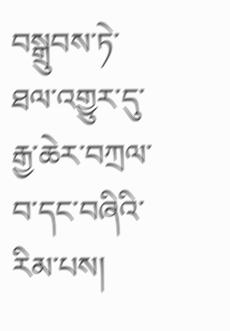བསྒྲུབས་ཏེ་ཐལ་འགྱུར་དུ་རྒྱ་ཆེར་བཀྲལ་བ་དང་བཞིའི་རིམ་པས།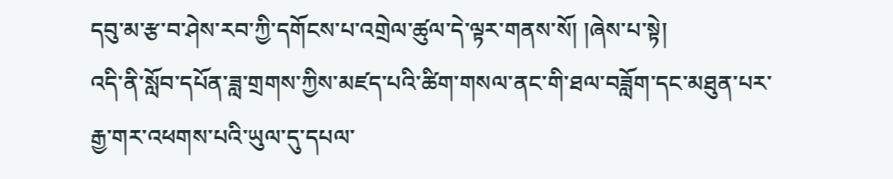དབུ་མ་རྩ་བ་ཤེས་རབ་ཀྱི་དགོངས་པ་འགྲེལ་ཚུལ་དེ་ལྟར་གནས་སོ། །ཞེས་པ་སྟེ།
འདི་ནི་སློབ་དཔོན་ཟླ་གྲགས་ཀྱིས་མཛད་པའི་ཚིག་གསལ་ནང་གི་ཐལ་བཟློག་དང་མཐུན་པར་རྒྱ་གར་འཕགས་པའི་ཡུལ་དུ་དཔལ་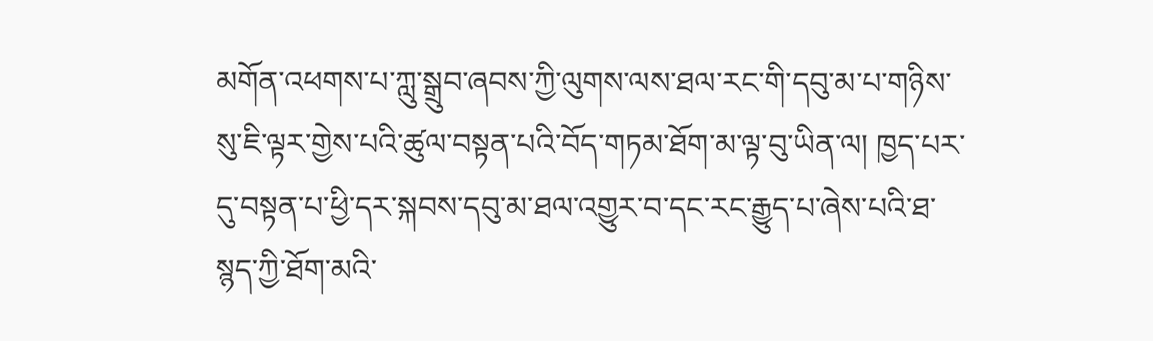མགོན་འཕགས་པ་ཀླུ་སྒྲུབ་ཞབས་ཀྱི་ལུགས་ལས་ཐལ་རང་གི་དབུ་མ་པ་གཉིས་སུ་ཇི་ལྟར་གྱེས་པའི་ཚུལ་བསྟན་པའི་བོད་གཏམ་ཐོག་མ་ལྟ་བུ་ཡིན་ལ། ཁྱད་པར་དུ་བསྟན་པ་ཕྱི་དར་སྐབས་དབུ་མ་ཐལ་འགྱུར་བ་དང་རང་རྒྱུད་པ་ཞེས་པའི་ཐ་སྙད་ཀྱི་ཐོག་མའི་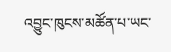འབྱུང་ཁུངས་མཚོན་པ་ཡང་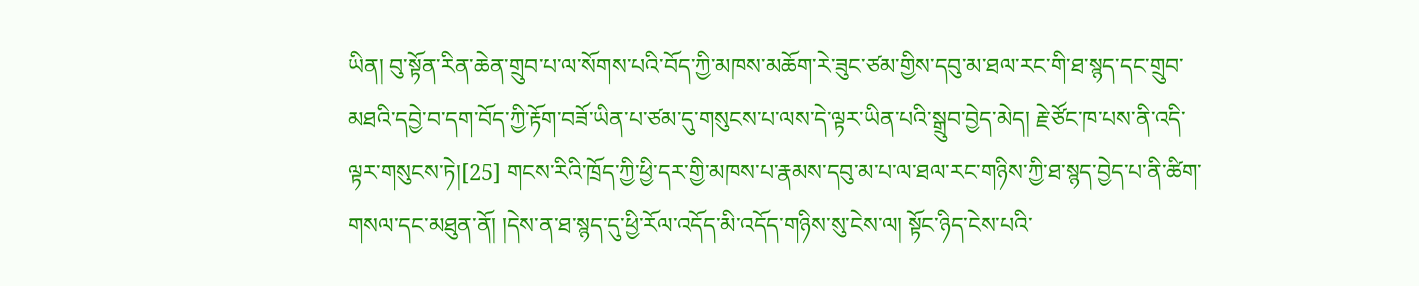ཡིན། བུ་སྟོན་རིན་ཆེན་གྲུབ་པ་ལ་སོགས་པའི་བོད་ཀྱི་མཁས་མཆོག་རེ་ཟུང་ཙམ་གྱིས་དབུ་མ་ཐལ་རང་གི་ཐ་སྙད་དང་གྲུབ་མཐའི་དབྱེ་བ་དག་བོད་ཀྱི་རྟོག་བཟོ་ཡིན་པ་ཙམ་དུ་གསུངས་པ་ལས་དེ་ལྟར་ཡིན་པའི་སྒྲུབ་བྱེད་མེད། རྗེ་ཙོང་ཁ་པས་ནི་འདི་ལྟར་གསུངས་ཏེ།[25] གངས་རིའི་ཁྲོད་ཀྱི་ཕྱི་དར་གྱི་མཁས་པ་རྣམས་དབུ་མ་པ་ལ་ཐལ་རང་གཉིས་ཀྱི་ཐ་སྙད་བྱེད་པ་ནི་ཚིག་གསལ་དང་མཐུན་ནོ། །དེས་ན་ཐ་སྙད་དུ་ཕྱི་རོལ་འདོད་མི་འདོད་གཉིས་སུ་ངེས་ལ། སྟོང་ཉིད་ངེས་པའི་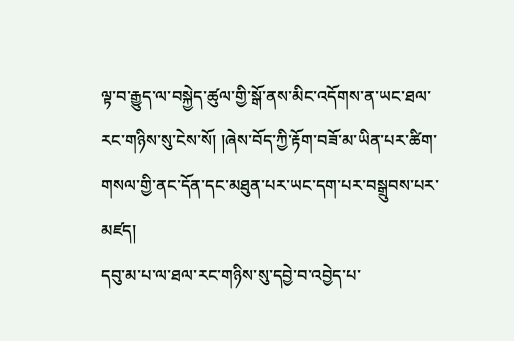ལྟ་བ་རྒྱུད་ལ་བསྐྱེད་ཚུལ་གྱི་སྒོ་ནས་མིང་འདོགས་ན་ཡང་ཐལ་རང་གཉིས་སུ་ངེས་སོ། །ཞེས་བོད་ཀྱི་རྟོག་བཟོ་མ་ཡིན་པར་ཚིག་གསལ་གྱི་ནང་དོན་དང་མཐུན་པར་ཡང་དག་པར་བསྒྲུབས་པར་མཛད།
དབུ་མ་པ་ལ་ཐལ་རང་གཉིས་སུ་དབྱེ་བ་འབྱེད་པ་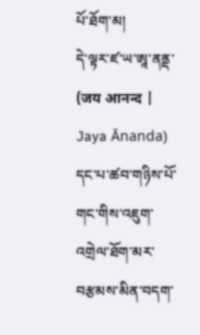པོ་ཐོག་མ།
དེ་ལྟར་ཛ་ཡ་ཨཱ་ནནྡ་ (जय आनन्द | Jaya Ānanda) དང་པ་ཚབ་གཉིས་པོ་གང་གིས་འཇུག་འགྲེལ་ཐོག་མར་བརྩམས་མིན་བདག་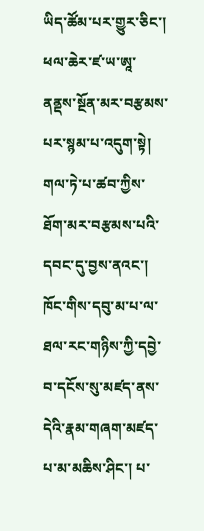ཡིད་ཚོམ་པར་གྱུར་ཅིང་། ཕལ་ཆེར་ཛ་ཡ་ཨཱ་ནནྡས་སྔོན་མར་བརྩམས་པར་སྙམ་པ་འདུག་སྟེ། གལ་ཏེ་པ་ཚབ་ཀྱིས་ཐོག་མར་བརྩམས་པའི་དབང་དུ་བྱས་ནའང་། ཁོང་གིས་དབུ་མ་པ་ལ་ཐལ་རང་གཉིས་ཀྱི་དབྱེ་བ་དངོས་སུ་མཛད་ནས་དེའི་རྣམ་གཞག་མཛད་པ་མ་མཆིས་ཤིང་། པ་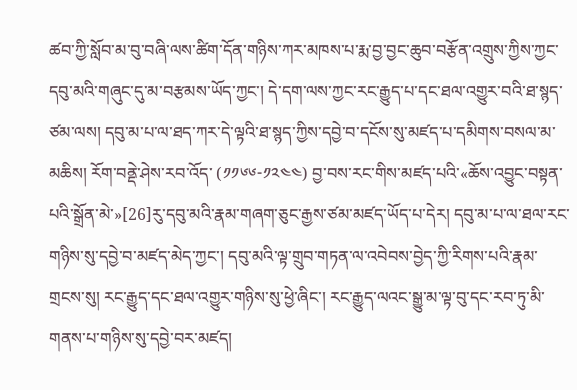ཚབ་ཀྱི་སློབ་མ་བུ་བཞི་ལས་ཚིག་དོན་གཉིས་ཀར་མཁས་པ་རྨ་བྱ་བྱང་ཆུབ་བརྩོན་འགྲུས་ཀྱིས་ཀྱང་དབུ་མའི་གཞུང་དུ་མ་བརྩམས་ཡོད་ཀྱང་། དེ་དག་ལས་ཀྱང་རང་རྒྱུད་པ་དང་ཐལ་འགྱུར་བའི་ཐ་སྙད་ཙམ་ལས། དབུ་མ་པ་ལ་ཐད་ཀར་དེ་ལྟའི་ཐ་སྙད་ཀྱིས་དབྱེ་བ་དངོས་སུ་མཛད་པ་དམིགས་བསལ་མ་མཆིས། རོག་བནྡེ་ཤེས་རབ་འོད་ (༡༡༦༦-༡༢༤༤) བྱ་བས་རང་གིས་མཛད་པའི་«ཆོས་འབྱུང་བསྟན་པའི་སྒྲོན་མེ་»[26]རུ་དབུ་མའི་རྣམ་གཞག་ཅུང་རྒྱས་ཙམ་མཛད་ཡོད་པ་དེར། དབུ་མ་པ་ལ་ཐལ་རང་གཉིས་སུ་དབྱེ་བ་མཛད་མེད་ཀྱང་། དབུ་མའི་ལྟ་གྲུབ་གཏན་ལ་འབེབས་བྱེད་ཀྱི་རིགས་པའི་རྣམ་གྲངས་སུ། རང་རྒྱུད་དང་ཐལ་འགྱུར་གཉིས་སུ་ཕྱེ་ཞིང་། རང་རྒྱུད་ལའང་སྒྱུ་མ་ལྟ་བུ་དང་རབ་ཏུ་མི་གནས་པ་གཉིས་སུ་དབྱེ་བར་མཛད།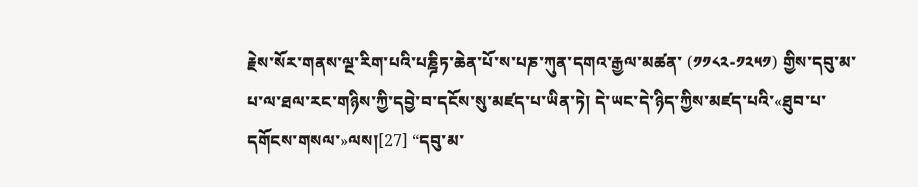རྗེས་སོར་གནས་ལྔ་རིག་པའི་པཎྜིཏ་ཆེན་པོ་ས་པཎ་ཀུན་དགའ་རྒྱལ་མཚན་ (༡༡༨༢-༡༢༥༡) གྱིས་དབུ་མ་པ་ལ་ཐལ་རང་གཉིས་ཀྱི་དབྱེ་བ་དངོས་སུ་མཛད་པ་ཡིན་ཏེ། དེ་ཡང་དེ་ཉིད་ཀྱིས་མཛད་པའི་«ཐུབ་པ་དགོངས་གསལ་»ལས།[27] “དབུ་མ་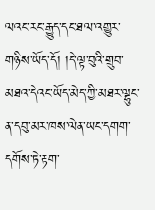ལའང་རང་རྒྱུད་དང་ཐལ་འགྱུར་གཉིས་ཡོད་དོ། །དེ་ལྟ་བུའི་གྲུབ་མཐའ་དེའང་ཡོད་མེད་ཀྱི་མཐར་ལྷུང་ན་དབུ་མར་ཁས་ལེན་ཡང་དགག་དགོས་ཏེ་རྟག་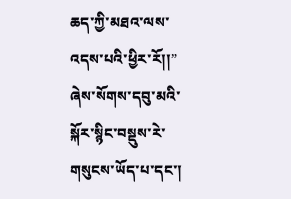ཆད་ཀྱི་མཐའ་ལས་འདས་པའི་ཕྱིར་རོ།།” ཞེས་སོགས་དབུ་མའི་སྐོར་སྙིང་བསྡུས་རེ་གསུངས་ཡོད་པ་དང་།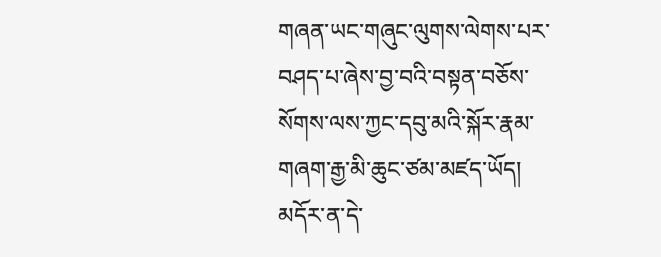གཞན་ཡང་གཞུང་ལུགས་ལེགས་པར་བཤད་པ་ཞེས་བྱ་བའི་བསྟན་བཅོས་སོགས་ལས་ཀྱང་དབུ་མའི་སྐོར་རྣམ་གཞག་རྒྱ་མི་ཆུང་ཙམ་མཛད་ཡོད། མདོར་ན་དེ་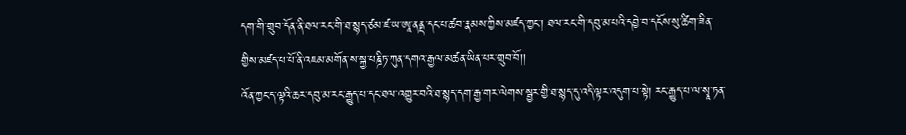དག་གི་གྲུབ་དོན་ནི་ཐལ་རང་གི་ཐ་སྙད་ཙམ་ཛ་ཡ་ཨཱ་ནནྡ་དང་པ་ཚབ་རྣམས་ཀྱིས་མཛད་ཀྱང་། ཐལ་རང་གི་དབུ་མ་པའི་དབྱེ་བ་དངོས་སུ་ཚིག་ཟིན་གྱིས་མཛད་པ་པོ་ནི་འཇམ་མགོན་ས་སྐྱ་པཎྜིཏ་ཀུན་དགའ་རྒྱལ་མཚན་ཡིན་པར་གྲུབ་བོ།།
འོན་ཀྱང་ད་ལྟའི་ཆར་དབུ་མ་རང་རྒྱུད་པ་དང་ཐལ་འགྱུར་བའི་ཐ་སྙད་དག་རྒྱ་གར་ལེགས་སྦྱར་གྱི་ཐ་སྙད་དུ་འདི་ལྟར་འདུག་པ་སྟེ། རང་རྒྱུད་པ་ལ་སྭཱ་ཏན་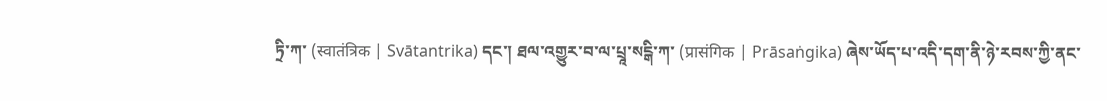ཏྲི་ཀ་ (स्वातंत्रिक | Svātantrika) དང་། ཐལ་འགྱུར་བ་ལ་པྲཱ་སངྒི་ཀ་ (प्रासंगिक | Prāsaṅgika) ཞེས་ཡོད་པ་འདི་དག་ནི་ཉེ་རབས་ཀྱི་ནང་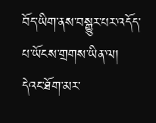བོད་ཡིག་ནས་བསྒྱུར་པར་འདོད་པ་ཡོངས་གྲགས་ཡིན་ལ། དེའང་ཐོག་མར་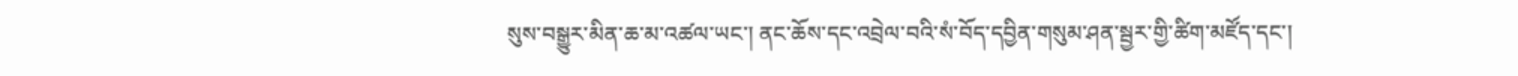སུས་བསྒྱུར་མིན་ཆ་མ་འཚལ་ཡང་། ནང་ཆོས་དང་འབྲེལ་བའི་སཾ་བོད་དབྱིན་གསུམ་ཤན་སྦྱར་གྱི་ཚིག་མཛོད་དང་།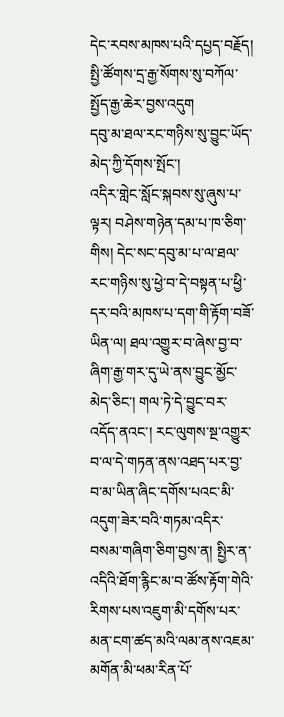དེང་རབས་མཁས་པའི་དཔྱད་བརྗོད། སྤྱི་ཚོགས་དྲ་རྒྱ་སོགས་སུ་བཀོལ་སྤྱོད་རྒྱ་ཆེར་བྱས་འདུག
དབུ་མ་ཐལ་རང་གཉིས་སུ་བྱུང་ཡོད་མེད་ཀྱི་དོགས་སྤོང་།
འདིར་གླེང་སློང་སྐབས་སུ་ཞུས་པ་ལྟར། བཤེས་གཉེན་དམ་པ་ཁ་ཅིག་གིས། དེང་སང་དབུ་མ་པ་ལ་ཐལ་རང་གཉིས་སུ་ཕྱེ་བ་དེ་བསྟན་པ་ཕྱི་དར་བའི་མཁས་པ་དག་གི་རྟོག་བཟོ་ཡིན་ལ། ཐལ་འགྱུར་བ་ཞེས་བྱ་བ་ཞིག་རྒྱ་གར་དུ་ཡེ་ནས་བྱུང་མྱོང་མེད་ཅིང་། གལ་ཏེ་དེ་བྱུང་བར་འདོད་ནའང་། རང་ལུགས་སྔ་འགྱུར་བ་ལ་དེ་གཏན་ནས་འཐད་པར་བྱ་བ་མ་ཡིན་ཞིང་དགོས་པའང་མི་འདུག་ཟེར་བའི་གཏམ་འདིར་བསམ་གཞིག་ཅིག་བྱས་ན། སྤྱིར་ན་འདིའི་ཐོག་རྙིང་མ་བ་ཚོས་རྟོག་གེའི་རིགས་པས་འཇུག་མི་དགོས་པར་མན་ངག་ཚད་མའི་ལམ་ནས་འཇམ་མགོན་མི་ཕམ་རིན་པོ་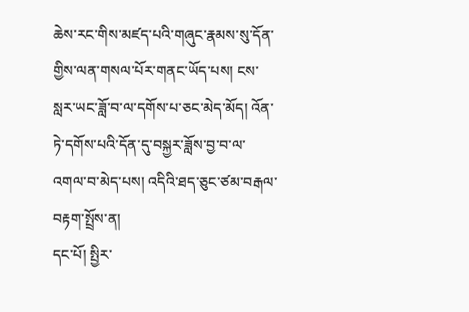ཆེས་རང་གིས་མཛད་པའི་གཞུང་རྣམས་སུ་དོན་གྱིས་ལན་གསལ་པོར་གནང་ཡོད་པས། ངས་སླར་ཡང་ཟློ་བ་ལ་དགོས་པ་ཅང་མེད་མོད། འོན་ཏེ་དགོས་པའི་དོན་དུ་བསྐྱར་ཟློས་བྱ་བ་ལ་འགལ་བ་མེད་པས། འདིའི་ཐད་ཅུང་ཙམ་བརྒལ་བརྟག་སྤྲོས་ན།
དང་པོ། སྤྱིར་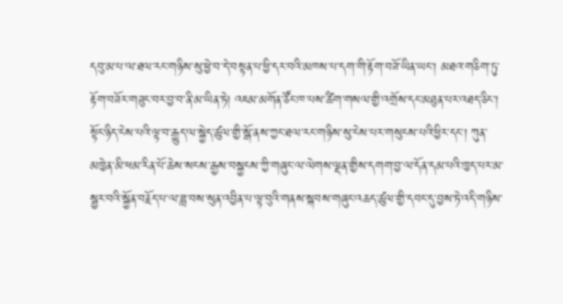དབུ་མ་པ་ལ་ཐལ་རང་གཉིས་སུ་ཕྱེ་བ་དེ་བསྟན་པ་ཕྱི་དར་བའི་མཁས་པ་དག་གི་རྟོག་བཟོ་ཡིན་ཡང་། མཐའ་གཅིག་ཏུ་རྟོག་བཟོར་གཟུང་བར་བྱ་བ་ནི་མ་ཡིན་ཏེ། འཇམ་མགོན་ཙོང་ཁ་པས་ཚིག་གསལ་གྱི་འགྲོས་དང་མཐུན་པར་འཐད་ཅིང་། སྟོང་ཉིད་ངེས་པའི་ལྟ་བ་རྒྱུད་ལ་སྐྱེད་ཚུལ་གྱི་སྒོ་ནས་ཀྱང་ཐལ་རང་གཉིས་སུ་ངེས་པར་གསུངས་པའི་ཕྱིར་དང་། ཀུན་མཁྱེན་མི་ཕམ་རིན་པོ་ཆེས་སངས་རྒྱས་བསྐྱངས་ཀྱི་གཞུང་ལ་ལེགས་ལྡན་གྱིས་དགག་བྱ་ལ་དོན་དམ་པའི་ཁྱད་པར་མ་སྦྱར་བའི་སྐྱོན་བརྗོད་པ་ལ་ཟླ་བས་སུན་འབྱིན་པ་ལྟ་བུའི་གནས་སྐབས་གཞུང་འཆད་ཚུལ་གྱི་དབང་དུ་བྱས་ཏེ་འདི་གཉིས་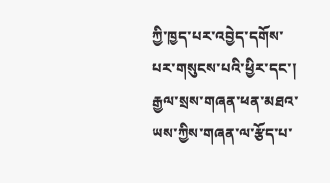ཀྱི་ཁྱད་པར་འབྱེད་དགོས་པར་གསུངས་པའི་ཕྱིར་དང་། རྒྱལ་སྲས་གཞན་ཕན་མཐའ་ཡས་ཀྱིས་གཞན་ལ་རྩོད་པ་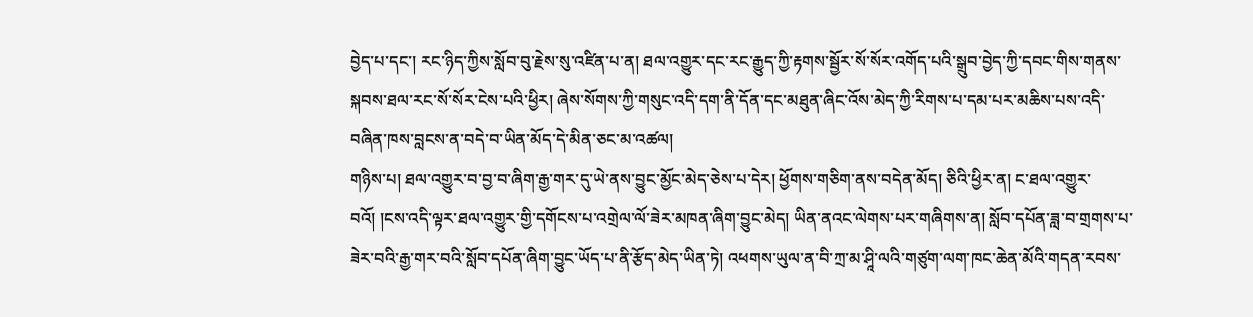བྱེད་པ་དང་། རང་ཉིད་ཀྱིས་སློབ་བུ་རྗེས་སུ་འཛིན་པ་ན། ཐལ་འགྱུར་དང་རང་རྒྱུད་ཀྱི་རྟགས་སྦྱོར་སོ་སོར་འགོད་པའི་སྒྲུབ་བྱེད་ཀྱི་དབང་གིས་གནས་སྐབས་ཐལ་རང་སོ་སོར་ངེས་པའི་ཕྱིར། ཞེས་སོགས་ཀྱི་གསུང་འདི་དག་ནི་དོན་དང་མཐུན་ཞིང་འོས་མེད་ཀྱི་རིགས་པ་དམ་པར་མཆིས་པས་འདི་བཞིན་ཁས་བླངས་ན་བདེ་བ་ཡིན་མོད་དེ་མིན་ཅང་མ་འཚལ།
གཉིས་པ། ཐལ་འགྱུར་བ་བྱ་བ་ཞིག་རྒྱ་གར་དུ་ཡེ་ནས་བྱུང་མྱོང་མེད་ཅེས་པ་དེར། ཕྱོགས་གཅིག་ནས་བདེན་མོད། ཅིའི་ཕྱིར་ན། ང་ཐལ་འགྱུར་བའོ། །ངས་འདི་ལྟར་ཐལ་འགྱུར་གྱི་དགོངས་པ་འགྲེལ་ལོ་ཟེར་མཁན་ཞིག་བྱུང་མེད། ཡིན་ནའང་ལེགས་པར་གཞིགས་ན། སློབ་དཔོན་ཟླ་བ་གྲགས་པ་ཟེར་བའི་རྒྱ་གར་བའི་སློབ་དཔོན་ཞིག་བྱུང་ཡོད་པ་ནི་རྩོད་མེད་ཡིན་ཏེ། འཕགས་ཡུལ་ན་བི་ཀྲ་མ་ཤཱི་ལའི་གཙུག་ལག་ཁང་ཆེན་མོའི་གདན་རབས་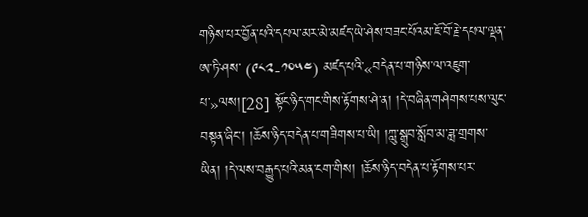གཉིས་པར་བྱོན་པའི་དཔལ་མར་མེ་མཛད་ཡེ་ཤེས་བཟང་པོའམ་ཇོ་བོ་རྗེ་དཔལ་ལྡན་ཨ་ཏི་ཤས་ (༩༨༢-༡༠༥༤) མཛད་པའི་«བདེན་པ་གཉིས་ལ་འཇུག་པ་»ལས།[28] སྟོང་ཉིད་གང་གིས་རྟོགས་ཤེ་ན། །དེ་བཞིན་གཤེགས་པས་ལུང་བསྟན་ཞིང་། །ཆོས་ཉིད་བདེན་པ་གཟིགས་པ་ཡི། །ཀླུ་སྒྲུབ་སློབ་མ་ཟླ་གྲགས་ཡིན། །དེ་ལས་བརྒྱུད་པའི་མན་ངག་གིས། །ཆོས་ཉིད་བདེན་པ་རྟོགས་པར་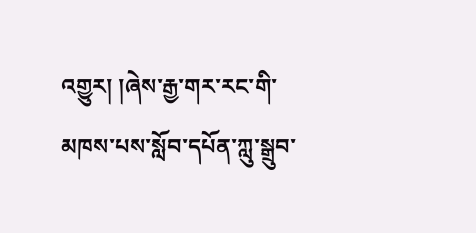འགྱུར། །ཞེས་རྒྱ་གར་རང་གི་མཁས་པས་སློབ་དཔོན་ཀླུ་སྒྲུབ་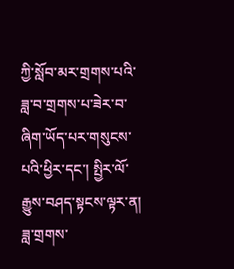ཀྱི་སློབ་མར་གྲགས་པའི་ཟླ་བ་གྲགས་པ་ཟེར་བ་ཞིག་ཡོད་པར་གསུངས་པའི་ཕྱིར་དང་། སྤྱིར་ལོ་རྒྱུས་བཤད་སྟངས་ལྟར་ན། ཟླ་གྲགས་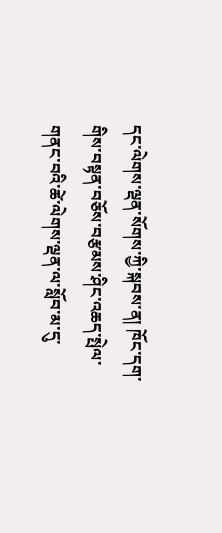དང་ལེགས་ལྡན་སོགས་ཀྱི་སྐབས་ན། ཁོང་དག་གིས་བསྟན་བཅོས་བརྩམས་ཤིང་འཆད་སྤེལ་གནང་བའི་ཚེ་ལེགས་ལྡན་ལ་སློབ་མ་དུ་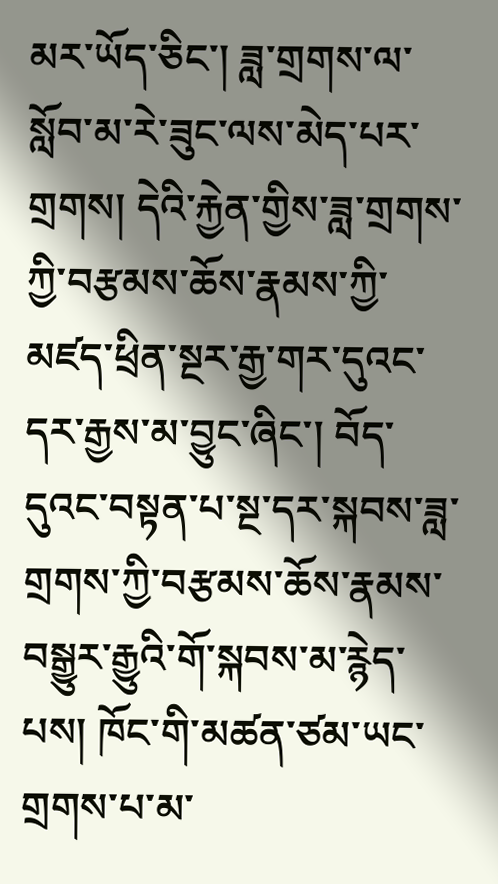མར་ཡོད་ཅིང་། ཟླ་གྲགས་ལ་སློབ་མ་རེ་ཟུང་ལས་མེད་པར་གྲགས། དེའི་རྐྱེན་གྱིས་ཟླ་གྲགས་ཀྱི་བརྩམས་ཆོས་རྣམས་ཀྱི་མཛད་ཕྲིན་སྔར་རྒྱ་གར་དུའང་དར་རྒྱས་མ་བྱུང་ཞིང་། བོད་དུའང་བསྟན་པ་སྔ་དར་སྐབས་ཟླ་གྲགས་ཀྱི་བརྩམས་ཆོས་རྣམས་བསྒྱུར་རྒྱུའི་གོ་སྐབས་མ་རྙེད་པས། ཁོང་གི་མཚན་ཙམ་ཡང་གྲགས་པ་མ་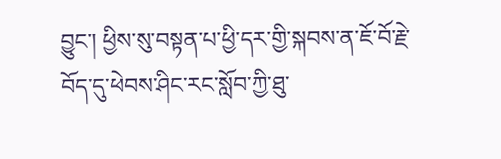བྱུང་། ཕྱིས་སུ་བསྟན་པ་ཕྱི་དར་གྱི་སྐབས་ན་ཇོ་བོ་རྗེ་བོད་དུ་ཕེབས་ཤིང་རང་སློབ་ཀྱི་ཐུ་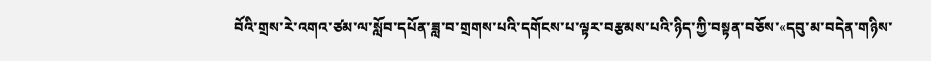བོའི་གྲས་རེ་འགའ་ཙམ་ལ་སློབ་དཔོན་ཟླ་བ་གྲགས་པའི་དགོངས་པ་ལྟར་བརྩམས་པའི་ཉིད་ཀྱི་བསྟན་བཅོས་«དབུ་མ་བདེན་གཉིས་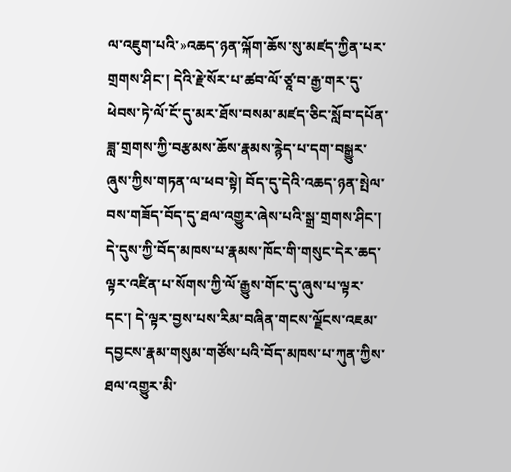ལ་འཇུག་པའི་»འཆད་ཉན་ལྐོག་ཆོས་སུ་མཛད་ཀྱིན་པར་གྲགས་ཤིང་། དེའི་རྗེ་སོར་པ་ཚབ་ལོ་ཙཱ་བ་རྒྱ་གར་དུ་ཕེབས་ཏེ་ལོ་ངོ་དུ་མར་ཐོས་བསམ་མཛད་ཅིང་སློབ་དཔོན་ཟླ་གྲགས་ཀྱི་བརྩམས་ཆོས་རྣམས་རྙེད་པ་དག་བསྒྱུར་ཞུས་ཀྱིས་གཏན་ལ་ཕབ་སྟེ། བོད་དུ་དེའི་འཆད་ཉན་སྤེལ་བས་གཟོད་བོད་དུ་ཐལ་འགྱུར་ཞེས་པའི་སྒྲ་གྲགས་ཤིང་། དེ་དུས་ཀྱི་བོད་མཁས་པ་རྣམས་ཁོང་གི་གསུང་དེར་ཆད་ལྟར་འཛིན་པ་སོགས་ཀྱི་ལོ་རྒྱུས་གོང་དུ་ཞུས་པ་ལྟར་དང་། དེ་ལྟར་བྱས་པས་རིམ་བཞིན་གངས་ལྗོངས་འཇམ་དབྱངས་རྣམ་གསུམ་གཙོས་པའི་བོད་མཁས་པ་ཀུན་ཀྱིས་ཐལ་འགྱུར་མི་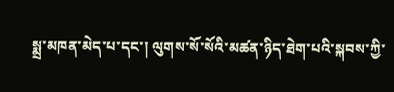སྨྲ་མཁན་མེད་པ་དང་། ལུགས་སོ་སོའི་མཚན་ཉིད་ཐེག་པའི་སྐབས་ཀྱི་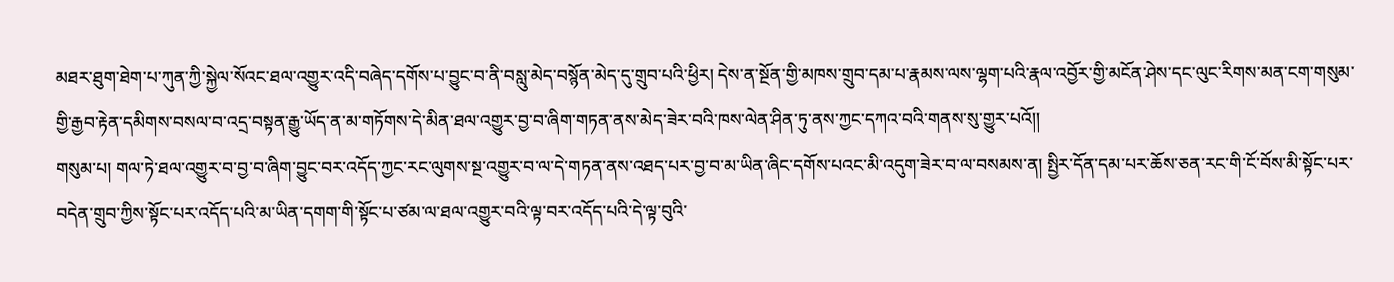མཐར་ཐུག་ཐེག་པ་ཀུན་ཀྱི་སྐྱེལ་སོའང་ཐལ་འགྱུར་འདི་བཞེད་དགོས་པ་བྱུང་བ་ནི་བསླུ་མེད་བསྙོན་མེད་དུ་གྲུབ་པའི་ཕྱིར། དེས་ན་སྔོན་གྱི་མཁས་གྲུབ་དམ་པ་རྣམས་ལས་ལྷག་པའི་རྣལ་འབྱོར་གྱི་མངོན་ཤེས་དང་ལུང་རིགས་མན་ངག་གསུམ་གྱི་རྒྱབ་རྟེན་དམིགས་བསལ་བ་འདྲ་བསྟན་རྒྱུ་ཡོད་ན་མ་གཏོགས་དེ་མིན་ཐལ་འགྱུར་བྱ་བ་ཞིག་གཏན་ནས་མེད་ཟེར་བའི་ཁས་ལེན་ཤིན་ཏུ་ནས་ཀྱང་དཀའ་བའི་གནས་སུ་གྱུར་པའོ།།
གསུམ་པ། གལ་ཏེ་ཐལ་འགྱུར་བ་བྱ་བ་ཞིག་བྱུང་བར་འདོད་ཀྱང་རང་ལུགས་སྔ་འགྱུར་བ་ལ་དེ་གཏན་ནས་འཐད་པར་བྱ་བ་མ་ཡིན་ཞིང་དགོས་པའང་མི་འདུག་ཟེར་བ་ལ་བསམས་ན། སྤྱིར་དོན་དམ་པར་ཆོས་ཅན་རང་གི་ངོ་བོས་མི་སྟོང་པར་བདེན་གྲུབ་ཀྱིས་སྟོང་པར་འདོད་པའི་མ་ཡིན་དགག་གི་སྟོང་པ་ཙམ་ལ་ཐལ་འགྱུར་བའི་ལྟ་བར་འདོད་པའི་དེ་ལྟ་བུའི་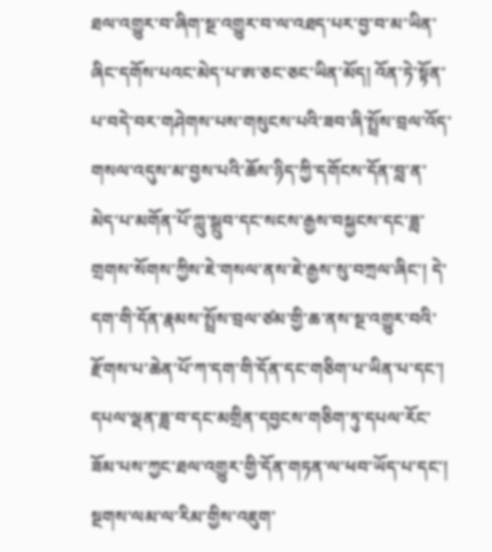ཐལ་འགྱུར་བ་ཞིག་སྔ་འགྱུར་བ་ལ་འཐད་པར་བྱ་བ་མ་ཡིན་ཞིང་དགོས་པའང་མེད་པ་ཨ་ཅང་ཅང་ཡིན་མོད། འོན་ཏེ་སྟོན་པ་བདེ་བར་གཤེགས་པས་གསུངས་པའི་ཟབ་ཞི་སྤྲོས་བྲལ་འོད་གསལ་འདུས་མ་བྱས་པའི་ཆོས་ཉིད་ཀྱི་དགོངས་དོན་བླ་ན་མེད་པ་མགོན་པོ་ཀླུ་སྒྲུབ་དང་སངས་རྒྱས་བསྐྱངས་དང་ཟླ་གྲགས་སོགས་ཀྱིས་ཇེ་གསལ་ནས་ཇེ་རྒྱས་སུ་བཀྲལ་ཞིང་། དེ་དག་གི་དོན་རྣམས་སྤྲོས་བྲལ་ཙམ་གྱི་ཆ་ནས་སྔ་འགྱུར་བའི་རྫོགས་པ་ཆེན་པོ་ཀ་དག་གི་དོན་དང་གཅིག་པ་ཡིན་པ་དང་། དཔལ་ལྡན་ཟླ་བ་དང་མགྲིན་དབྱངས་གཅིག་ཏུ་དཔལ་རོང་ཟོམ་པས་ཀྱང་ཐལ་འགྱུར་གྱི་དོན་གཏན་ལ་ཕབ་ཡོད་པ་དང་། སྔགས་ལམ་ལ་རིམ་གྱིས་འཇུག་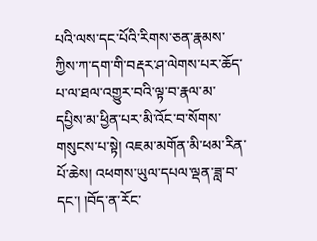པའི་ལས་དང་པོའི་རིགས་ཅན་རྣམས་ཀྱིས་ཀ་དག་གི་བརྡར་ཤ་ལེགས་པར་ཆོད་པ་ལ་ཐལ་འགྱུར་བའི་ལྟ་བ་རྣལ་མ་དཔྱིས་མ་ཕྱིན་པར་མི་འོང་བ་སོགས་གསུངས་པ་སྟེ། འཇམ་མགོན་མི་ཕམ་རིན་པོ་ཆེས། འཕགས་ཡུལ་དཔལ་ལྡན་ཟླ་བ་དང་། །བོད་ན་རོང་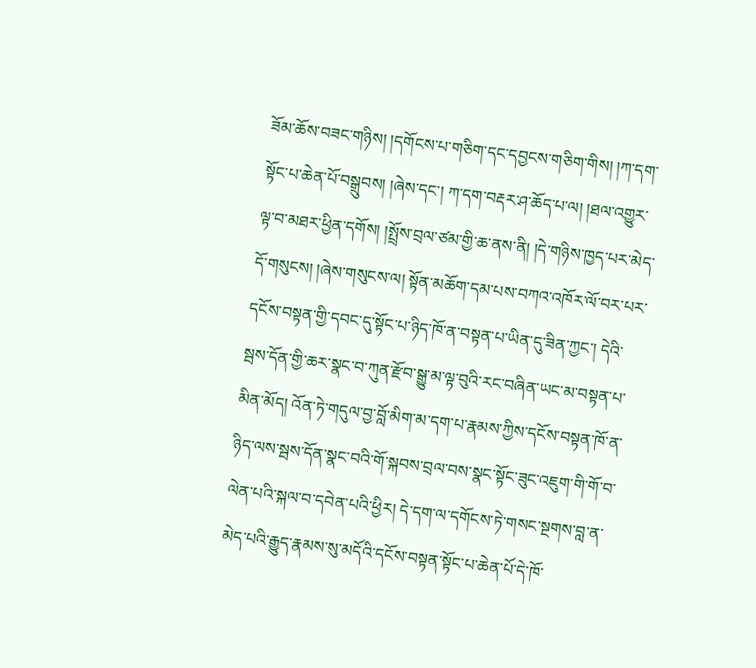ཟོམ་ཆོས་བཟང་གཉིས། །དགོངས་པ་གཅིག་དང་དབྱངས་གཅིག་གིས། །ཀ་དག་སྟོང་པ་ཆེན་པོ་བསྒྲུབས། །ཞེས་དང་། ཀ་དག་བརྡར་ཤ་ཆོད་པ་ལ། །ཐལ་འགྱུར་ལྟ་བ་མཐར་ཕྱིན་དགོས། །སྤྲོས་བྲལ་ཙམ་གྱི་ཆ་ནས་ནི། །དེ་གཉིས་ཁྱད་པར་མེད་དོ་གསུངས། །ཞེས་གསུངས་ལ། སྟོན་མཆོག་དམ་པས་བཀའ་འཁོར་ལོ་བར་པར་དངོས་བསྟན་གྱི་དབང་དུ་སྟོང་པ་ཉིད་ཁོ་ན་བསྟན་པ་ཡིན་དུ་ཟིན་ཀྱང་། དེའི་སྦས་དོན་གྱི་ཆར་སྣང་བ་ཀུན་རྫོབ་སྒྱུ་མ་ལྟ་བུའི་རང་བཞིན་ཡང་མ་བསྟན་པ་མིན་མོད། འོན་ཏེ་གདུལ་བྱ་བློ་མིག་མ་དག་པ་རྣམས་ཀྱིས་དངོས་བསྟན་ཁོ་ན་ཉིད་ལས་སྦས་དོན་སྣང་བའི་གོ་སྐབས་བྲལ་བས་སྣང་སྟོང་ཟུང་འཇུག་གི་གོ་བ་ལེན་པའི་སྐལ་བ་དབེན་པའི་ཕྱིར། དེ་དག་ལ་དགོངས་ཏེ་གསང་སྔགས་བླ་ན་མེད་པའི་རྒྱུད་རྣམས་སུ་མདོའི་དངོས་བསྟན་སྟོང་པ་ཆེན་པོ་དེ་ཁོ་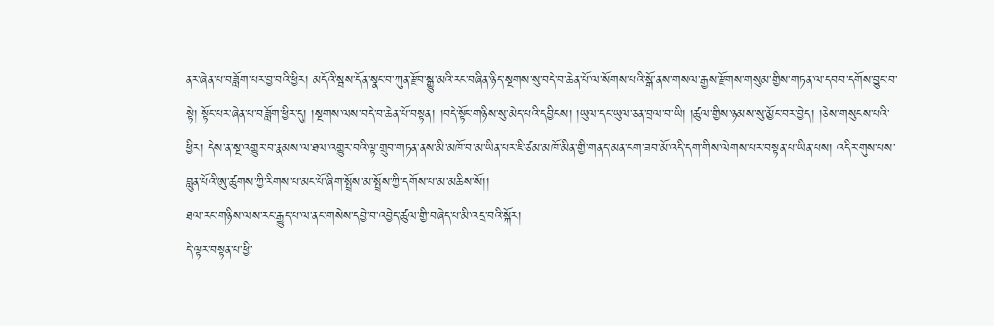ནར་ཞེན་པ་བཟློག་པར་བྱ་བའི་ཕྱིར། མདོའི་སྦས་དོན་སྣང་བ་ཀུན་རྫོབ་སྒྱུ་མའི་རང་བཞིན་ཉིད་སྔགས་སུ་བདེ་བ་ཆེན་པོ་ལ་སོགས་པའི་སྒོ་ནས་གསལ་རྒྱས་རྫོགས་གསུམ་གྱིས་གཏན་ལ་དབབ་དགོས་བྱུང་བ་སྟེ། སྟོང་པར་ཞེན་པ་བཟློག་ཕྱིར་དུ། །སྔགས་ལས་བདེ་བ་ཆེན་པོ་བསྟན། །བདེ་སྟོང་གཉིས་སུ་མེད་པའི་དབྱིངས། །ཡུལ་དང་ཡུལ་ཅན་བྲལ་བ་ཡི། །ཚུལ་གྱིས་ཉམས་སུ་མྱོང་བར་བྱེད། །ཅེས་གསུངས་པའི་ཕྱིར། དེས་ན་སྔ་འགྱུར་བ་རྣམས་ལ་ཐལ་འགྱུར་བའི་ལྟ་གྲུབ་གཏན་ནས་མི་མཁོ་བ་མ་ཡིན་པར་ཇི་ཙམ་མཁོ་མིན་གྱི་གནད་མན་ངག་ཟབ་མོ་འདི་དག་གིས་ལེགས་པར་བསྟན་པ་ཡིན་པས། འདིར་གུས་པས་བླུན་པོའི་ཨུ་ཚུགས་ཀྱི་རིགས་པ་མང་པོ་ཞིག་སྤྲོས་མ་སྤྲོས་ཀྱི་དགོས་པ་མ་མཆིས་སོ།།
ཐལ་རང་གཉིས་ལས་རང་རྒྱུད་པ་ལ་ནང་གསེས་དབྱེ་བ་འབྱེད་ཚུལ་གྱི་བཞེད་པ་མི་འདྲ་བའི་སྐོར།
དེ་ལྟར་བསྟན་པ་ཕྱི་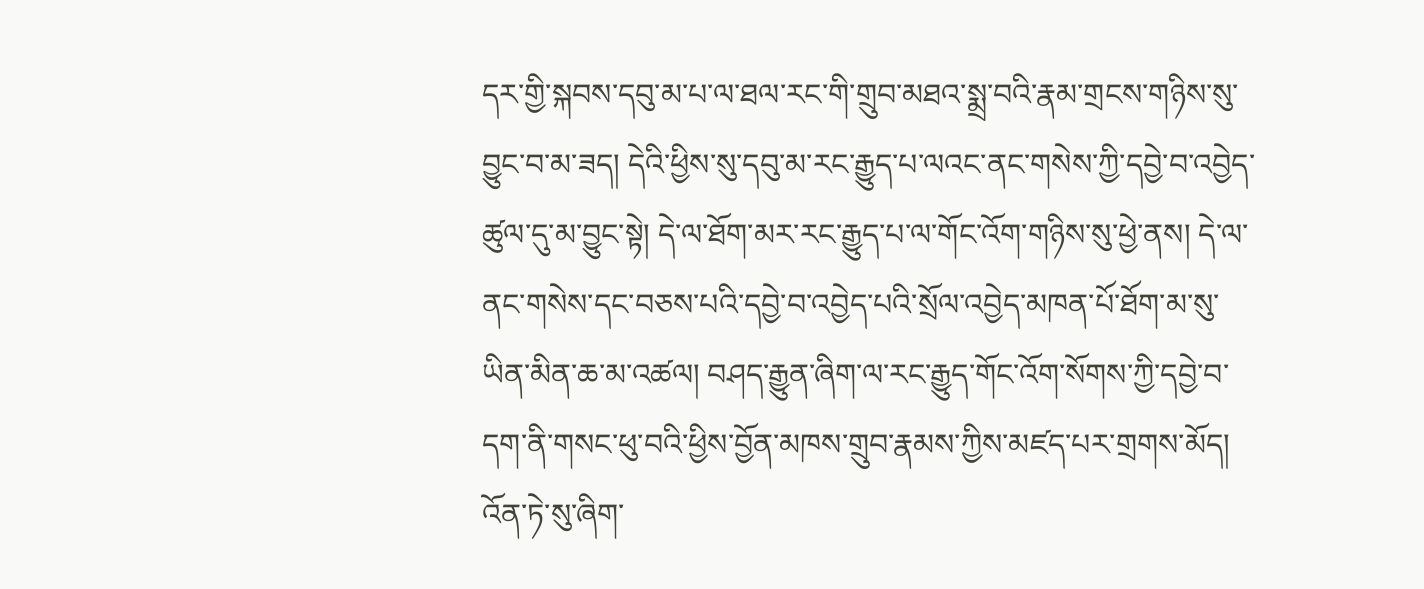དར་གྱི་སྐབས་དབུ་མ་པ་ལ་ཐལ་རང་གི་གྲུབ་མཐའ་སྨྲ་བའི་རྣམ་གྲངས་གཉིས་སུ་བྱུང་བ་མ་ཟད། དེའི་ཕྱིས་སུ་དབུ་མ་རང་རྒྱུད་པ་ལའང་ནང་གསེས་ཀྱི་དབྱེ་བ་འབྱེད་ཚུལ་དུ་མ་བྱུང་སྟེ། དེ་ལ་ཐོག་མར་རང་རྒྱུད་པ་ལ་གོང་འོག་གཉིས་སུ་ཕྱེ་ནས། དེ་ལ་ནང་གསེས་དང་བཅས་པའི་དབྱེ་བ་འབྱེད་པའི་སྲོལ་འབྱེད་མཁན་པོ་ཐོག་མ་སུ་ཡིན་མིན་ཆ་མ་འཚལ། བཤད་རྒྱུན་ཞིག་ལ་རང་རྒྱུད་གོང་འོག་སོགས་ཀྱི་དབྱེ་བ་དག་ནི་གསང་ཕུ་བའི་ཕྱིས་བྱོན་མཁས་གྲུབ་རྣམས་ཀྱིས་མཛད་པར་གྲགས་མོད། འོན་ཏེ་སུ་ཞིག་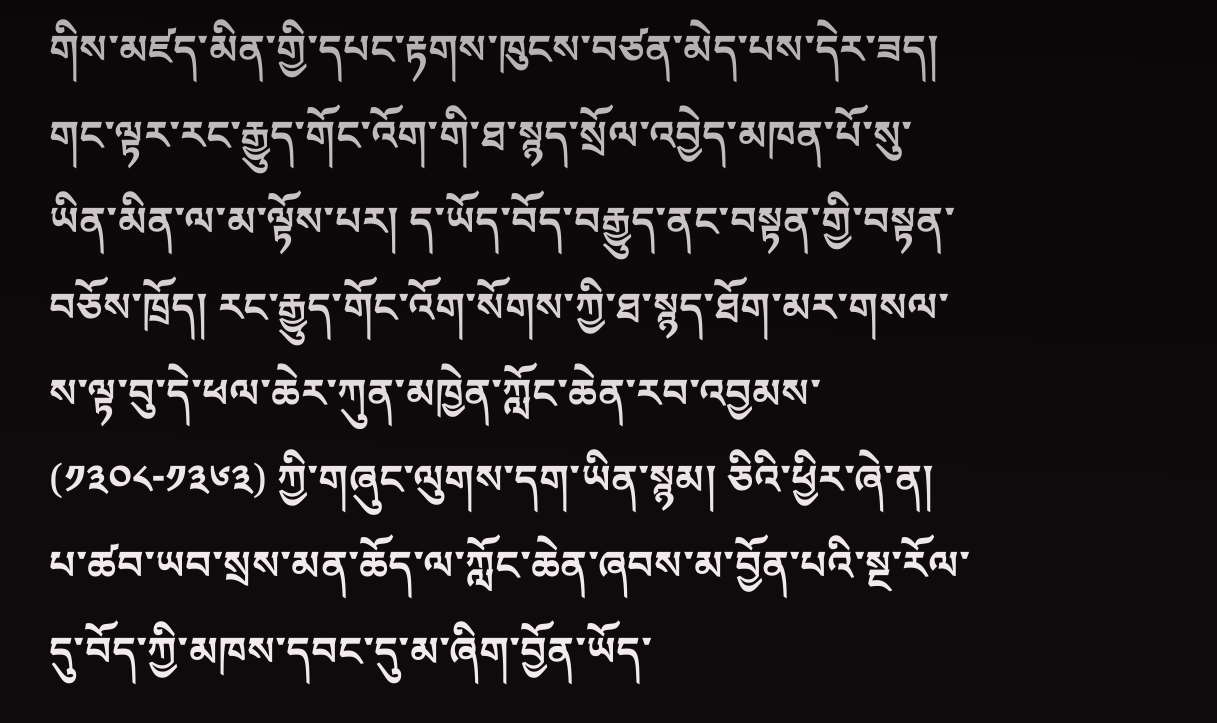གིས་མཛད་མིན་གྱི་དཔང་རྟགས་ཁུངས་བཙན་མེད་པས་དེར་ཟད། གང་ལྟར་རང་རྒྱུད་གོང་འོག་གི་ཐ་སྙད་སྲོལ་འབྱེད་མཁན་པོ་སུ་ཡིན་མིན་ལ་མ་ལྟོས་པར། ད་ཡོད་བོད་བརྒྱུད་ནང་བསྟན་གྱི་བསྟན་བཅོས་ཁྲོད། རང་རྒྱུད་གོང་འོག་སོགས་ཀྱི་ཐ་སྙད་ཐོག་མར་གསལ་ས་ལྟ་བུ་དེ་ཕལ་ཆེར་ཀུན་མཁྱེན་ཀློང་ཆེན་རབ་འབྱམས་ (༡༣༠༨-༡༣༦༣) ཀྱི་གཞུང་ལུགས་དག་ཡིན་སྙམ། ཅིའི་ཕྱིར་ཞེ་ན། པ་ཚབ་ཡབ་སྲས་མན་ཆོད་ལ་ཀློང་ཆེན་ཞབས་མ་བྱོན་པའི་སྔ་རོལ་དུ་བོད་ཀྱི་མཁས་དབང་དུ་མ་ཞིག་བྱོན་ཡོད་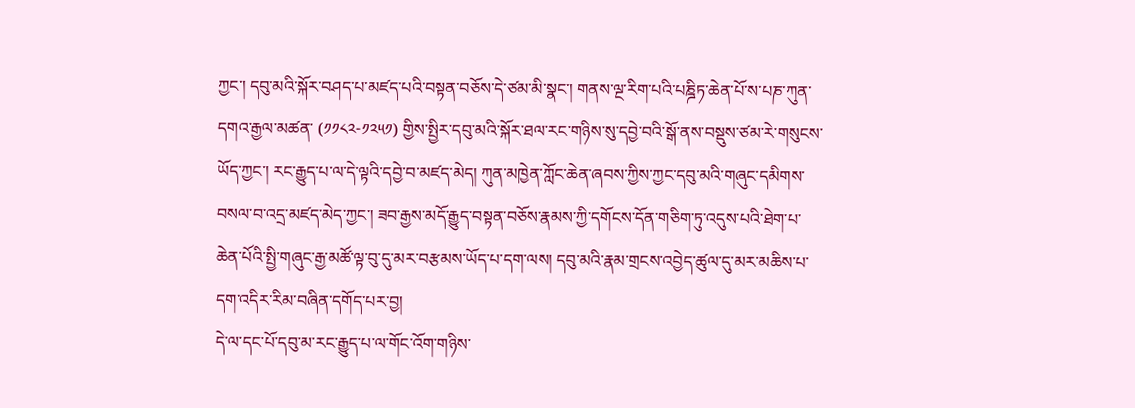ཀྱང་། དབུ་མའི་སྐོར་བཤད་པ་མཛད་པའི་བསྟན་བཅོས་དེ་ཙམ་མི་སྣང་། གནས་ལྔ་རིག་པའི་པཎྜིཏ་ཆེན་པོ་ས་པཎ་ཀུན་དགའ་རྒྱལ་མཚན་ (༡༡༨༢-༡༢༥༡) གྱིས་སྤྱིར་དབུ་མའི་སྐོར་ཐལ་རང་གཉིས་སུ་དབྱེ་བའི་སྒོ་ནས་བསྡུས་ཙམ་རེ་གསུངས་ཡོད་ཀྱང་། རང་རྒྱུད་པ་ལ་དེ་ལྟའི་དབྱེ་བ་མཛད་མེད། ཀུན་མཁྱེན་ཀློང་ཆེན་ཞབས་ཀྱིས་ཀྱང་དབུ་མའི་གཞུང་དམིགས་བསལ་བ་འདྲ་མཛད་མེད་ཀྱང་། ཟབ་རྒྱས་མདོ་རྒྱུད་བསྟན་བཅོས་རྣམས་ཀྱི་དགོངས་དོན་གཅིག་ཏུ་འདུས་པའི་ཐེག་པ་ཆེན་པོའི་སྤྱི་གཞུང་རྒྱ་མཚོ་ལྟ་བུ་དུ་མར་བརྩམས་ཡོད་པ་དག་ལས། དབུ་མའི་རྣམ་གྲངས་འབྱེད་ཚུལ་དུ་མར་མཆིས་པ་དག་འདིར་རིམ་བཞིན་དགོད་པར་བྱ།
དེ་ལ་དང་པོ་དབུ་མ་རང་རྒྱུད་པ་ལ་གོང་འོག་གཉིས་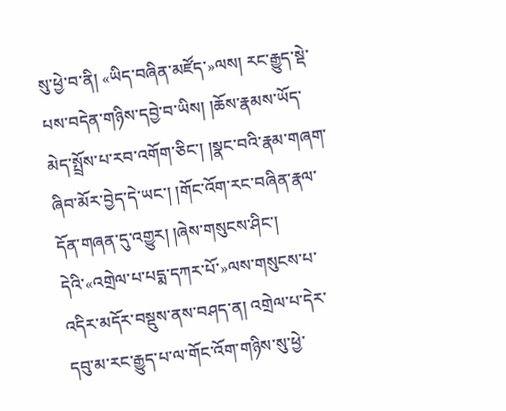སུ་ཕྱེ་བ་ནི། «ཡིད་བཞིན་མཛོད་»ལས། རང་རྒྱུད་སྡེ་པས་བདེན་གཉིས་དབྱེ་བ་ཡིས། །ཆོས་རྣམས་ཡོད་མེད་སྤྲོས་པ་རབ་འགོག་ཅིང་། །སྣང་བའི་རྣམ་གཞག་ཞིབ་མོར་བྱེད་དེ་ཡང་། །གོང་འོག་རང་བཞིན་རྣལ་དོན་གཞན་དུ་འགྱུར། །ཞེས་གསུངས་ཤིང་། དེའི་«འགྲེལ་པ་པདྨ་དཀར་པོ་»ལས་གསུངས་པ་འདིར་མདོར་བསྡུས་ནས་བཤད་ན། འགྲེལ་པ་དེར་དབུ་མ་རང་རྒྱུད་པ་ལ་གོང་འོག་གཉིས་སུ་ཕྱེ་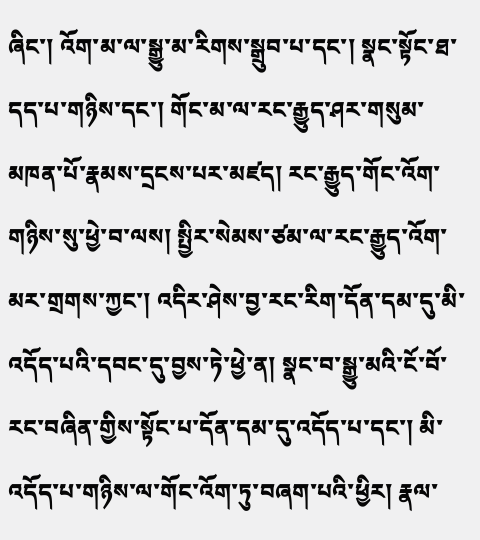ཞིང་། འོག་མ་ལ་སྒྱུ་མ་རིགས་སྒྲུབ་པ་དང་། སྣང་སྟོང་ཐ་དད་པ་གཉིས་དང་། གོང་མ་ལ་རང་རྒྱུད་ཤར་གསུམ་མཁན་པོ་རྣམས་དྲངས་པར་མཛད། རང་རྒྱུད་གོང་འོག་གཉིས་སུ་ཕྱེ་བ་ལས། སྤྱིར་སེམས་ཙམ་ལ་རང་རྒྱུད་འོག་མར་གྲགས་ཀྱང་། འདིར་ཤེས་བྱ་རང་རིག་དོན་དམ་དུ་མི་འདོད་པའི་དབང་དུ་བྱས་ཏེ་ཕྱེ་ན། སྣང་བ་སྒྱུ་མའི་ངོ་བོ་རང་བཞིན་གྱིས་སྟོང་པ་དོན་དམ་དུ་འདོད་པ་དང་། མི་འདོད་པ་གཉིས་ལ་གོང་འོག་ཏུ་བཞག་པའི་ཕྱིར། རྣལ་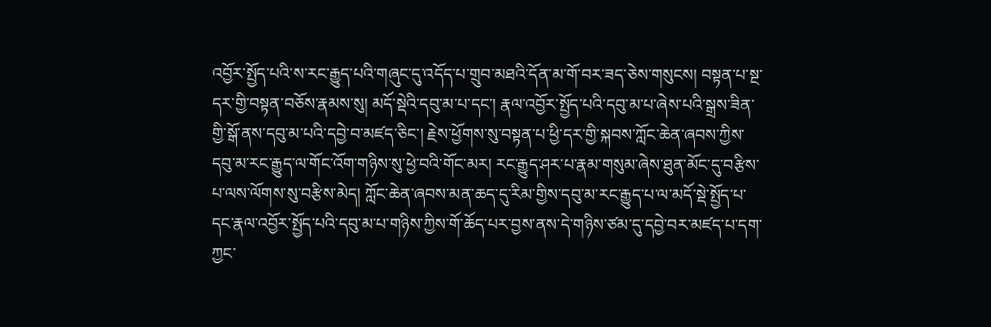འབྱོར་སྤྱོད་པའི་ས་རང་རྒྱུད་པའི་གཞུང་དུ་འདོད་པ་གྲུབ་མཐའི་དོན་མ་གོ་བར་ཟད་ཅེས་གསུངས། བསྟན་པ་སྔ་དར་གྱི་བསྟན་བཅོས་རྣམས་སུ། མདོ་སྡེའི་དབུ་མ་པ་དང་། རྣལ་འབྱོར་སྤྱོད་པའི་དབུ་མ་པ་ཞེས་པའི་སྒྲས་ཟིན་གྱི་སྒོ་ནས་དབུ་མ་པའི་དབྱེ་བ་མཛད་ཅིང་། རྗེས་ཕྱོགས་སུ་བསྟན་པ་ཕྱི་དར་གྱི་སྐབས་ཀློང་ཆེན་ཞབས་ཀྱིས་དབུ་མ་རང་རྒྱུད་ལ་གོང་འོག་གཉིས་སུ་ཕྱེ་བའི་གོང་མར། རང་རྒྱུད་ཤར་པ་རྣམ་གསུམ་ཞེས་ཐུན་མོང་དུ་བརྩིས་པ་ལས་ལོགས་སུ་བརྩིས་མེད། ཀློང་ཆེན་ཞབས་མན་ཆད་དུ་རིམ་གྱིས་དབུ་མ་རང་རྒྱུད་པ་ལ་མདོ་སྡེ་སྤྱོད་པ་དང་རྣལ་འབྱོར་སྤྱོད་པའི་དབུ་མ་པ་གཉིས་ཀྱིས་གོ་ཆོད་པར་བྱས་ནས་དེ་གཉིས་ཙམ་དུ་དབྱེ་བར་མཛད་པ་དག་ཀྱང་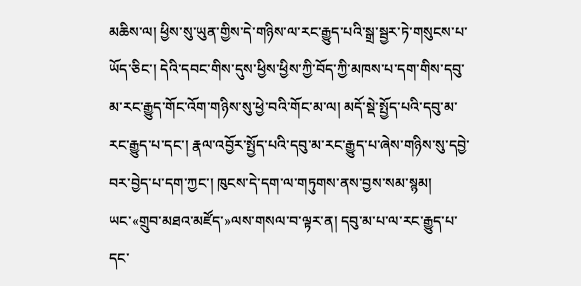མཆིས་ལ། ཕྱིས་སུ་ཡུན་གྱིས་དེ་གཉིས་ལ་རང་རྒྱུད་པའི་སྒྲ་སྦྱར་ཏེ་གསུངས་པ་ཡོད་ཅིང་། དེའི་དབང་གིས་དུས་ཕྱིས་ཕྱིས་ཀྱི་བོད་ཀྱི་མཁས་པ་དག་གིས་དབུ་མ་རང་རྒྱུད་གོང་འོག་གཉིས་སུ་ཕྱེ་བའི་གོང་མ་ལ། མདོ་སྡེ་སྤྱོད་པའི་དབུ་མ་རང་རྒྱུད་པ་དང་། རྣལ་འབྱོར་སྤྱོད་པའི་དབུ་མ་རང་རྒྱུད་པ་ཞེས་གཉིས་སུ་དབྱེ་བར་བྱེད་པ་དག་ཀྱང་། ཁུངས་དེ་དག་ལ་གཏུགས་ནས་བྱས་སམ་སྙམ།
ཡང་«གྲུབ་མཐའ་མཛོད་»ལས་གསལ་བ་ལྟར་ན། དབུ་མ་པ་ལ་རང་རྒྱུད་པ་དང་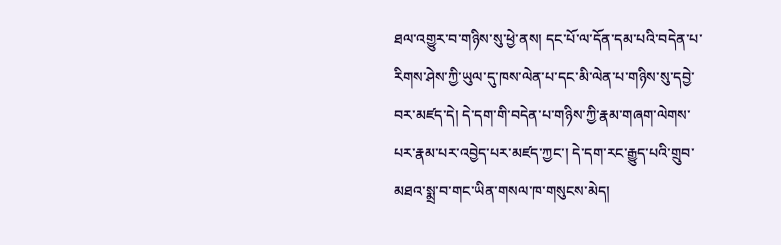ཐལ་འགྱུར་བ་གཉིས་སུ་ཕྱེ་ནས། དང་པོ་ལ་དོན་དམ་པའི་བདེན་པ་རིགས་ཤེས་ཀྱི་ཡུལ་དུ་ཁས་ལེན་པ་དང་མི་ལེན་པ་གཉིས་སུ་དབྱེ་བར་མཛད་དེ། དེ་དག་གི་བདེན་པ་གཉིས་ཀྱི་རྣམ་གཞག་ལེགས་པར་རྣམ་པར་འབྱེད་པར་མཛད་ཀྱང་། དེ་དག་རང་རྒྱུད་པའི་གྲུབ་མཐའ་སྨྲ་བ་གང་ཡིན་གསལ་ཁ་གསུངས་མེད།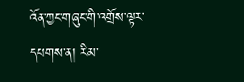འོན་ཀྱང་གཞུང་གི་འགྲོས་ལྟར་དཔགས་ན། རིམ་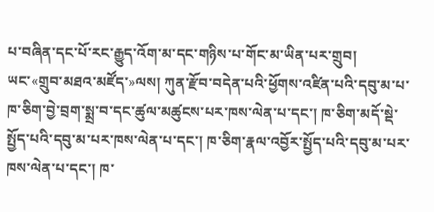པ་བཞིན་དང་པོ་རང་རྒྱུད་འོག་མ་དང་གཉིས་པ་གོང་མ་ཡིན་པར་གྲུབ།
ཡང་«གྲུབ་མཐའ་མཛོད་»ལས། ཀུན་རྫོབ་བདེན་པའི་ཕྱོགས་འཛིན་པའི་དབུ་མ་པ་ཁ་ཅིག་བྱེ་བྲག་སྨྲ་བ་དང་ཚུལ་མཚུངས་པར་ཁས་ལེན་པ་དང་། ཁ་ཅིག་མདོ་སྡེ་སྤྱོད་པའི་དབུ་མ་པར་ཁས་ལེན་པ་དང་། ཁ་ཅིག་རྣལ་འབྱོར་སྤྱོད་པའི་དབུ་མ་པར་ཁས་ལེན་པ་དང་། ཁ་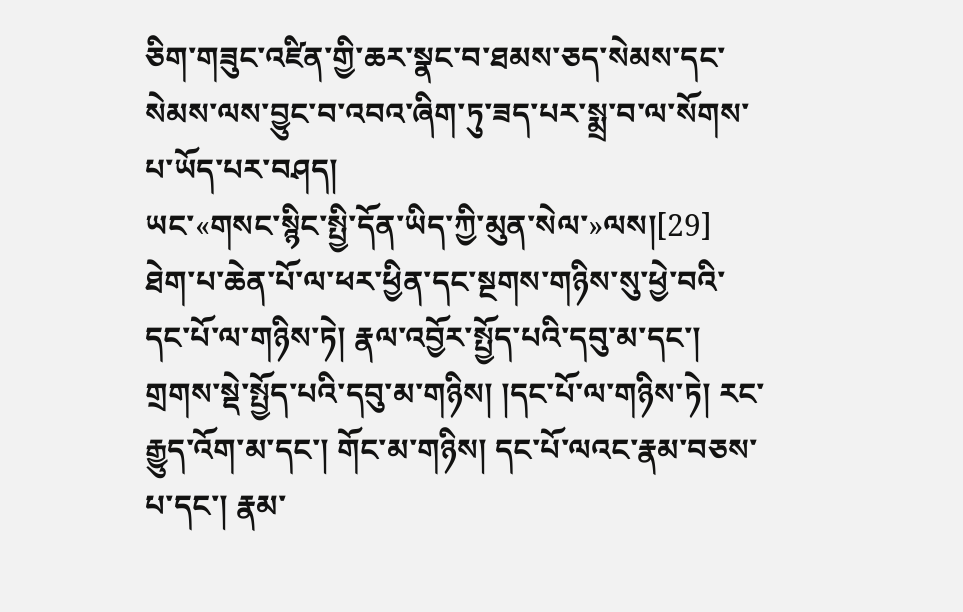ཅིག་གཟུང་འཛིན་གྱི་ཆར་སྣང་བ་ཐམས་ཅད་སེམས་དང་སེམས་ལས་བྱུང་བ་འབའ་ཞིག་ཏུ་ཟད་པར་སྨྲ་བ་ལ་སོགས་པ་ཡོད་པར་བཤད།
ཡང་«གསང་སྙིང་སྤྱི་དོན་ཡིད་ཀྱི་མུན་སེལ་»ལས།[29] ཐེག་པ་ཆེན་པོ་ལ་ཕར་ཕྱིན་དང་སྔགས་གཉིས་སུ་ཕྱེ་བའི་དང་པོ་ལ་གཉིས་ཏེ། རྣལ་འབྱོར་སྤྱོད་པའི་དབུ་མ་དང་། གྲགས་སྡེ་སྤྱོད་པའི་དབུ་མ་གཉིས། །དང་པོ་ལ་གཉིས་ཏེ། རང་རྒྱུད་འོག་མ་དང་། གོང་མ་གཉིས། དང་པོ་ལའང་རྣམ་བཅས་པ་དང་། རྣམ་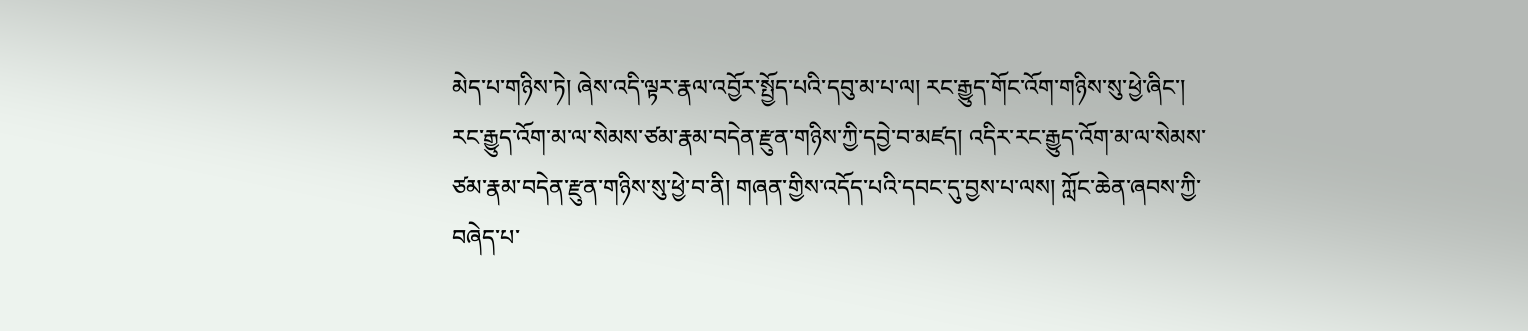མེད་པ་གཉིས་ཏེ། ཞེས་འདི་ལྟར་རྣལ་འབྱོར་སྤྱོད་པའི་དབུ་མ་པ་ལ། རང་རྒྱུད་གོང་འོག་གཉིས་སུ་ཕྱེ་ཞིང་། རང་རྒྱུད་འོག་མ་ལ་སེམས་ཙམ་རྣམ་བདེན་རྫུན་གཉིས་ཀྱི་དབྱེ་བ་མཛད། འདིར་རང་རྒྱུད་འོག་མ་ལ་སེམས་ཙམ་རྣམ་བདེན་རྫུན་གཉིས་སུ་ཕྱེ་བ་ནི། གཞན་གྱིས་འདོད་པའི་དབང་དུ་བྱས་པ་ལས། ཀློང་ཆེན་ཞབས་ཀྱི་བཞེད་པ་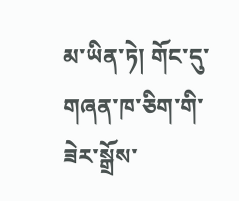མ་ཡིན་ཏེ། གོང་དུ་གཞན་ཁ་ཅིག་གི་ཟེར་སྒྲོས་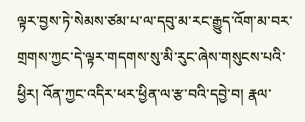ལྟར་བྱས་ཏེ་སེམས་ཙམ་པ་ལ་དབུ་མ་རང་རྒྱུད་འོག་མ་བར་གྲགས་ཀྱང་དེ་ལྟར་གདགས་སུ་མི་རུང་ཞེས་གསུངས་པའི་ཕྱིར། འོན་ཀྱང་འདིར་ཕར་ཕྱིན་ལ་རྩ་བའི་དབྱེ་བ། རྣལ་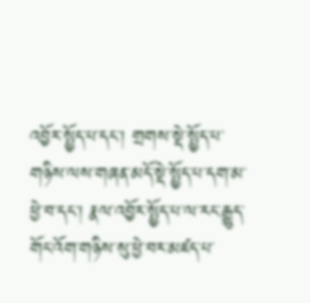འབྱོར་སྤྱོད་པ་དང་། གྲགས་སྡེ་སྤྱོད་པ་གཉིས་ལས་གཞན་མདོ་སྡེ་སྤྱོད་པ་དག་མ་ཕྱེ་བ་དང་། རྣལ་འབྱོར་སྤྱོད་པ་ལ་རང་རྒྱུད་གོང་འོག་གཉིས་སུ་ཕྱེ་བར་མཛད་པ་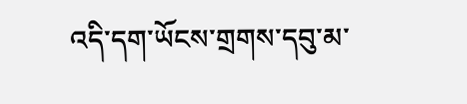འདི་དག་ཡོངས་གྲགས་དབུ་མ་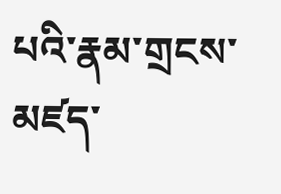པའི་རྣམ་གྲངས་མཛད་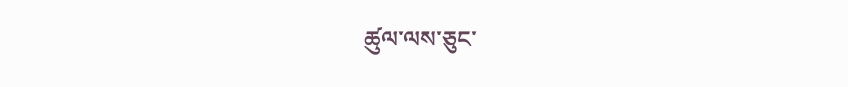ཚུལ་ལས་ཅུང་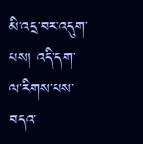མི་འདྲ་བར་འདུག་པས། འདི་དག་ལ་རིགས་པས་བདའ་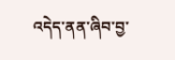འདེད་ནན་ཞིབ་བྱ་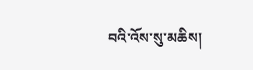བའི་འོས་སུ་མཆིས།